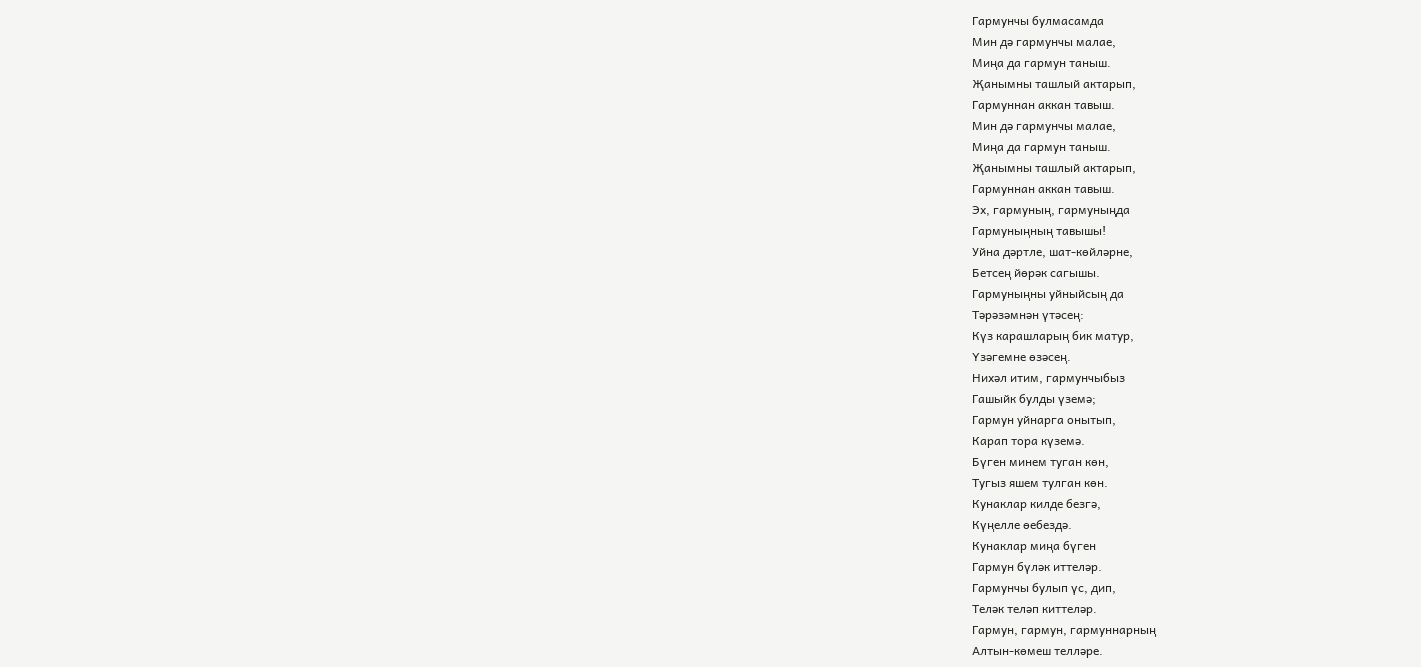Гармунчы булмасамда
Мин дә гармунчы малае,
Миңа да гармун таныш.
Җанымны ташлый актарып,
Гармуннан аккан тавыш.
Мин дә гармунчы малае,
Миңа да гармун таныш.
Җанымны ташлый актарып,
Гармуннан аккан тавыш.
Эх, гармуның, гармуныңда
Гармуныңның тавышы!
Уйна дәртле, шат-көйләрне,
Бетсең йөрәк сагышы.
Гармуныңны уйныйсың да
Тәрәзәмнән үтәсең:
Күз карашларың бик матур,
Үзәгемне өзәсең.
Нихәл итим, гармунчыбыз
Гашыйк булды үземә;
Гармун уйнарга онытып,
Карап тора күземә.
Бүген минем туган көн,
Тугыз яшем тулган көн.
Кунаклар килде безгә,
Күңелле өебездә.
Кунаклар миңа бүген
Гармун бүләк иттеләр.
Гармунчы булып үс, дип,
Теләк теләп киттеләр.
Гармун, гармун, гармуннарның
Алтын-көмеш телләре.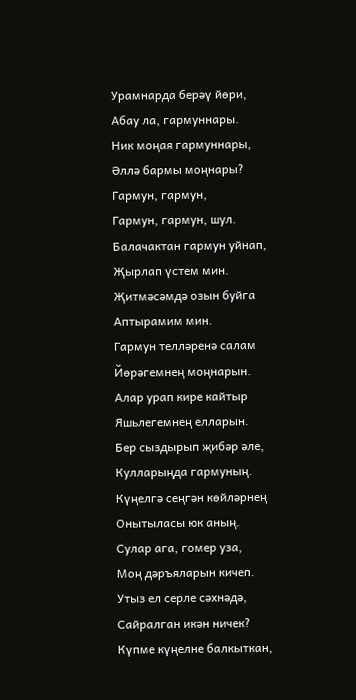Урамнарда берәү йөри,
Абау ла, гармуннары.
Ник моңая гармуннары,
Әллә бармы моңнары?
Гармун, гармун,
Гармун, гармун, шул.
Балачактан гармун уйнап,
Җырлап үстем мин.
Җитмәсәмдә озын буйга
Аптырамим мин.
Гармун телләренә салам
Йөрәгемнең моңнарын.
Алар урап кире кайтыр
Яшьлегемнең елларын.
Бер сыздырып җибәр әле,
Кулларыңда гармуның.
Күңелгә сеңгән көйләрнең
Онытыласы юк аның.
Сулар ага, гомер уза,
Моң дәръяларын кичеп.
Утыз ел серле сәхнәдә,
Сайралган икән ничек?
Күпме күңелне балкыткан,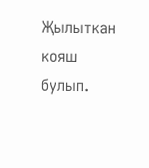Җылыткан кояш булып.